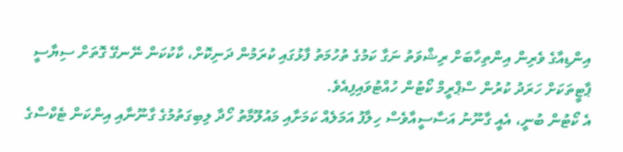އިންޑިއާގެ ވެރިން އިންތިހާބަށް ރިޝްވަތު ނަގާ ކަމުގެ ތުހުމަތު ފާޅުގައި ކުރަމުން ދަނިކޮށް، ކާކުކަން ނޭނގޭ ގޮތަށް ސިޔާސީ ޕާޓީތަކަށް ހަރަދު ކުރުން ސްޕްރީމް ކޯޓުން ހުއްޓުވައިފިއެވެ.
އެ ކޯޓުން ބުނީ، އެއީ ގާނޫނު އަސާސީއާވެސް ހިލާފު އަމަލެއް ކަމަށާއި މައުލޫމާތު ހޯދާ ލިބިގަތުމުގެ ގާނޫނާއި އިންކަން ޓެކްސްގެ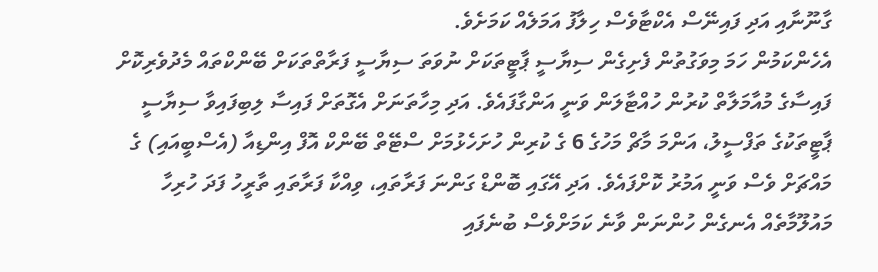ގާނޫނާއި އަދި ފައިނޭސް އެކްޓާވެސް ހިލާފު އަމަލެއް ކަމަށެވެ.
އެހެންކަމުން ހަމަ މިވަގުތުން ފެށިގެން ސިޔާސީ ޕާޓީތަކަށް ނުވަތަ ސިޔާސީ ފަރާތްތަކަށް ބޭންކްތައް މެދުވެރިކޮށް ފައިސާގެ މުއާމަލާތް ކުރުން ހުއްޓާލަން ވަނީ އަންގާފައެވެ. އަދި މިހާތަނަށް އެގޮތަށް ފައިސާ ލިބިފައިވާ ސިޔާސީ ޕާޓީތަކުގެ ތަފްސީލު، އަންމަ މާޗް މަހުގެ 6 ގެ ކުރިން ހުށަހެޅުމަށް ސްޓޭތް ބޭންކް އޮފް އިންޑިއާ (އެސްބީއައި) ގެ މައްޗަށް ވެސް ވަނީ އަމުރު ކޮށްފައެވެ. އަދި އޭގައި ބޮންޑް ގަންނަ ފަރާތައި، ވިއްކާ ފަރާތައި ތާރީހު ފަދަ ހުރިހާ މައުލޫމާތެއް އެނގެން ހުންނަން ވާނެ ކަމަށްވެސް ބުނެފައި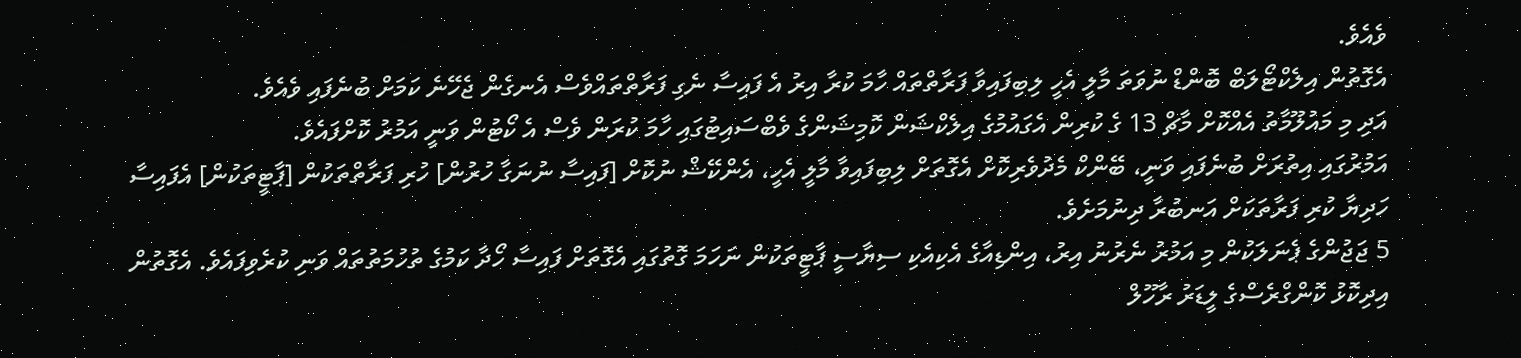ވެއެވެ.
އެގޮތުން އިލެކްޓޯލަބް ބޮންޑް ނުވަތަ މާލީ އެހީ ލިބިފައިވާ ފަރާތްތައް ހާމަ ކުރާ އިރު އެ ފައިސާ ނެގި ފަރާތްތައްވެސް އެނގެން ޖެހޭނެ ކަމަށް ބުނެފައި ވެއެވެ.
އަދި މި މައުލޫމާތު އެއްކޮށް މާޗް 13 ގެ ކުރިން އެގައުމުގެ އިލެކްޝަން ކޮމިޝަންގެ ވެބްސައިޓުގައި ހާމަ ކުރަން ވެސް އެ ކޯޓުން ވަނީ އަމުރު ކޮށްފައެވެ.
އަމުރުގައި އިތުރަށް ބުނެފައި ވަނީ، ބޭންކް މެދުވެރިކޮށް އެގޮތަށް ލިބިފައިވާ މާލީ އެހީ، އެންކޭޝް ނުކޮށް [ފައިސާ ނުނަގާ ހުރުން] ހުރި ފަރާތްތަކުން [ޕާޓީތަކުން] އެފައިސާ ހަދިޔާ ކުރި ފަރާތަކަށް އަނބުރާ ދިނުމަށެވެ.
5 ޖަޖުންގެ ޕެނަލަކުން މި އަމުރު ނެރުނު އިރު، އިންޑިއާގެ އެކިއެކި ސިޔާސީ ޕާޓީތަކުން ނަހަމަ ގޮތުގައި އެގޮތަށް ފައިސާ ހޯދާ ކަމުގެ ތުހުމަތުތައް ވަނި ކުރެވިފައެވެ. އެގޮތުން އިދިކޮޅު ކޮންގްރެސްގެ ލީޑަރު ރާހޫލް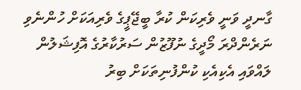ގާނދީ ވަނީ ވެރިކަން ކުރާ ބީޖޭޕީގެ ވެރިއަކަށް ހުންނެވި ނަރެންދްރަ މޯދީގެ ނުފޫޒުން ސަރުކާރުގެ އޮފިޝަލުން ލައްވައި އެކިއެކި ކުންފުނިތަކަށް ބިރު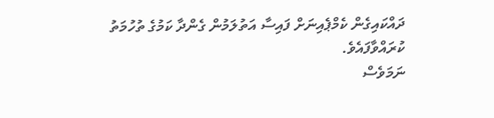ދައްކައިގެން ކެމްޕެއިނަށް ފައިސާ އަތުލަމުން ގެންދާ ކަމުގެ ތުހުމަތު ކުރައްވާފައެވެ.
ނަމަވެސް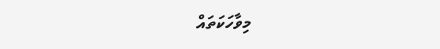މިވާހަކަތައް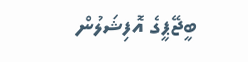ބީޖޭޕީގެ އޮފިޝަލުން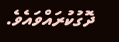ދޮގުކުރައްވައެވެ.